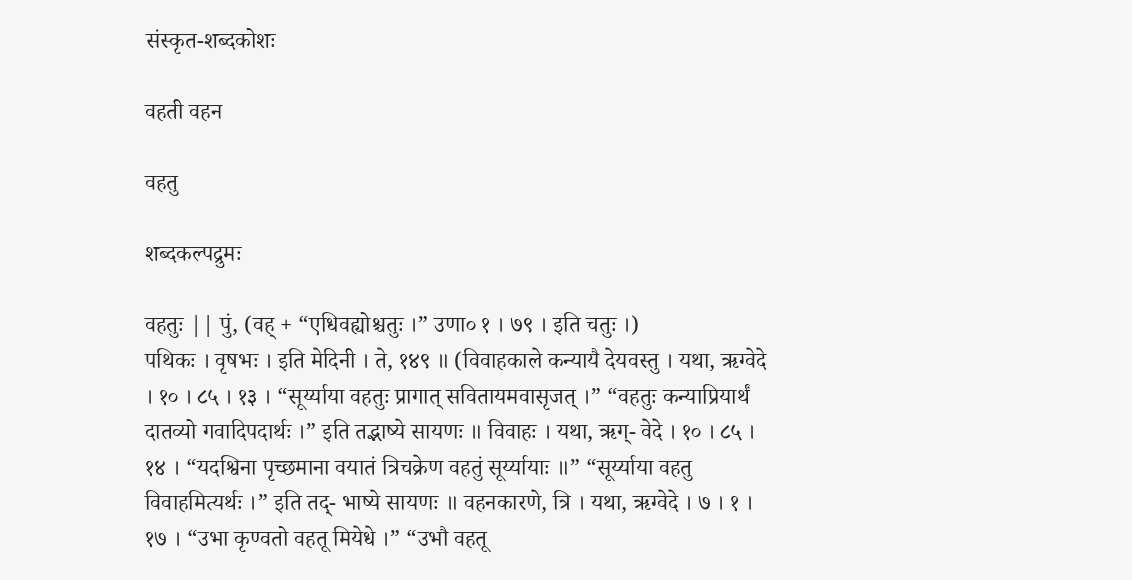संस्कृत-शब्दकोशः

वहती वहन

वहतु

शब्दकल्पद्रुमः

वहतुः || पुं, (वह् + “एधिवह्योश्चतुः ।” उणा० १ । ७९ । इति चतुः ।)
पथिकः । वृषभः । इति मेदिनी । ते, १४९ ॥ (विवाहकाले कन्यायै देयवस्तु । यथा, ऋग्वेदे । १० । ८५ । १३ । “सूर्य्याया वहतुः प्रागात् सवितायमवासृजत् ।” “वहतुः कन्याप्रियार्थं दातव्यो गवादिपदार्थः ।” इति तद्भाष्ये सायणः ॥ विवाहः । यथा, ऋग्- वेदे । १० । ८५ । १४ । “यदश्विना पृच्छमाना वयातं त्रिचक्रेण वहतुं सूर्य्यायाः ॥” “सूर्य्याया वहतु विवाहमित्यर्थः ।” इति तद्- भाष्ये सायणः ॥ वहनकारणे, त्रि । यथा, ऋग्वेदे । ७ । १ । १७ । “उभा कृण्वतो वहतू मियेधे ।” “उभौ वहतू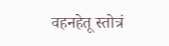वहनहेतू स्तोत्रं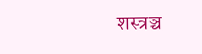शस्त्रञ्च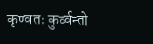कृण्वतः कुर्व्वन्तो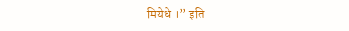मियेधे ।” इति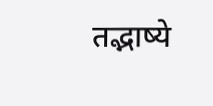तद्भाष्ये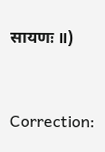सायणः ॥)



Correction: